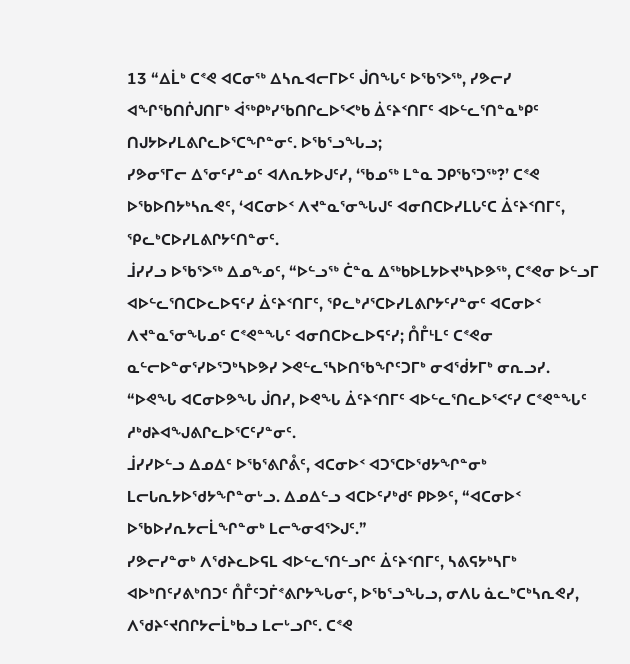13 “ᐃᒫᒃ ᑕᕝᕙ ᐊᑕᓂᖅ ᐃᓴᕆᐊᓕᒥᐅᑦ ᒎᑎᖓᑦ ᐅᖃᕐᐳᖅ, ᓯᕗᓕᓯ ᐊᖏᖃᑎᒌᒍᑎᒥᒃ ᐋᖅᑭᒃᓯᖃᑎᒋᓚᐅᕐᐸᒃᑲ ᐄᑦᔨᑉᑎᒥᑦ ᐊᐅᓪᓚᕐᑎᓐᓇᒃᑭᑦ ᑎᒍᔭᐅᓯᒪᕕᒋᓚᐅᕐᑕᖏᓐᓂᑦ. ᐅᖃᕐᓗᖓᓗ;
ᓯᕗᓂᕐᒥᓕ ᐃᕐᓂᑦᓯᓐᓄᑦ ᐊᐱᕆᔭᐅᒍᑦᓯ, ‘ᖃᓄᖅ ᒪᓐᓇ ᑐᑭᖃᕐᑐᖅ?’ ᑕᕝᕙ ᐅᖃᐅᑎᔭᒃᓴᕆᕙᑦ, ‘ᐊᑕᓂᐅᑉ ᐱᔪᓐᓇᕐᓂᖓᒍᑦ ᐊᓂᑎᑕᐅᓯᒪᒐᑦᑕ ᐄᑦᔨᑉᑎᒥᑦ, ᕿᓚᒃᑕᐅᓯᒪᕕᒋᔭᑦᑎᓐᓂᑦ.
ᒨᓯᓯᓗ ᐅᖃᕐᐳᖅ ᐃᓄᖕᓄᑦ, “ᐅᓪᓗᖅ ᑖᓐᓇ ᐃᖅᑲᐅᒪᔭᐅᔪᒃᓴᐅᕗᖅ, ᑕᕝᕙᓂ ᐅᓪᓗᒥ ᐊᐅᓪᓚᕐᑎᑕᐅᓚᐅᕋᑦᓯ ᐄᑦᔨᑉᑎᒥᑦ, ᕿᓚᒃᓱᕐᑕᐅᓯᒪᕕᒋᔭᑦᓯᓐᓂᑦ ᐊᑕᓂᐅᑉ ᐱᔪᓐᓇᕐᓂᖓᓄᑦ ᑕᕝᕙᓐᖓᑦ ᐊᓂᑎᑕᐅᓚᐅᕋᑦᓯ; ᑍᒤᒻᒪᑦ ᑕᕝᕙᓂ ᓇᓪᓕᐅᓐᓂᕐᓯᐅᕐᑐᒃᓴᐅᕗᓯ ᐳᕙᓪᓚᕐᓴᐅᑎᖃᖏᑦᑐᒥᒃ ᓂᐊᖂᔭᒥᒃ ᓂᕆᓗᓯ.
“ᐅᕙᖓ ᐊᑕᓂᐅᕗᖓ ᒎᑎᓯ, ᐅᕙᖓ ᐄᑦᔨᑉᑎᒥᑦ ᐊᐅᓪᓚᕐᑎᓚᐅᕐᐸᑦᓯ ᑕᕝᕙᓐᖓᑦ ᓱᒃᑯᔨᐊᖑᕕᒋᓚᐅᕐᑕᑦᓯᓐᓂᑦ.
ᒨᓯᓯᐅᓪᓗ ᐃᓄᐃᑦ ᐅᖃᕐᕕᒋᕔᑦ, ᐊᑕᓂᐅᑉ ᐊᑐᕐᑕᐅᖁᔭᖏᓐᓂᒃ ᒪᓕᒐᕆᔭᐅᖁᔭᖏᓐᓂᒡᓗ. ᐃᓄᐃᓪᓗ ᐊᑕᐅᑦᓯᒃᑯᑦ ᑭᐅᕗᑦ, “ᐊᑕᓂᐅᑉ ᐅᖃᐅᓯᕆᔭᓕᒫᖏᓐᓂᒃ ᒪᓕᖕᓂᐊᕐᐳᒍᑦ.”
ᓯᕗᓕᓯᓐᓂᒃ ᐱᖁᔨᓚᐅᕋᒪ ᐊᐅᓪᓚᕐᑎᓪᓗᒋᑦ ᐄᑦᔨᑉᑎᒥᑦ, ᓴᕕᕋᔭᒃᓴᒥᒃ ᐊᐅᒃᑎᑦᓯᕕᒃᑎᑐᑦ ᑍᒤᑦᑐᒦᕝᕕᒋᔭᖓᓂᑦ, ᐅᖃᕐᓗᖓᓗ, ᓂᐱᒐ ᓈᓚᒃᑕᒃᓴᕆᕙᓯ, ᐱᖁᔨᑦᔪᑎᒋᔭᓕᒫᒃᑲᓗ ᒪᓕᒡᓗᒋᑦ. ᑕᕝᕙ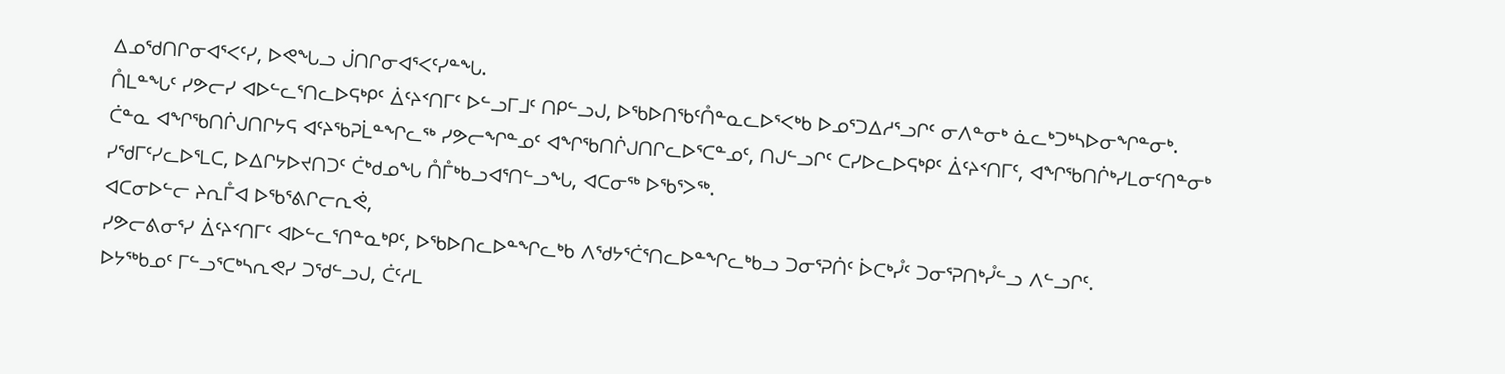ᐃᓄᖁᑎᒋᓂᐊᕐᐸᑦᓯ, ᐅᕙᖓᓗ ᒎᑎᒋᓂᐊᕐᐸᑦᓯᓐᖓ.
ᑍᒪᓐᖓᑦ ᓯᕗᓕᓯ ᐊᐅᓪᓚᕐᑎᓚᐅᕋᒃᑭᑦ ᐄᑦᔨᑉᑎᒥᑦ ᐅᓪᓗᒥᒧᑦ ᑎᑭᓪᓗᒍ, ᐅᖃᐅᑎᖃᑦᑍᓐᓇᓚᐅᕐᐸᒃᑲ ᐅᓄᕐᑐᐃᓱᕐᓗᒋᑦ ᓂᐱᓐᓂᒃ ᓈᓚᒃᑐᒃᓴᐅᓂᖏᓐᓂᒃ.
ᑖᓐᓇ ᐊᖏᖃᑎᒌᒍᑎᒋᔭᕋ ᐊᑦᔨᖃᕈᒫᓐᖏᓚᖅ ᓯᕗᓕᖏᓐᓄᑦ ᐊᖏᖃᑎᒌᒍᑎᒋᓚᐅᕐᑕᓐᓄᑦ, ᑎᒍᓪᓗᒋᑦ ᑕᓯᐅᓚᐅᕋᒃᑭᑦ ᐄᑦᔨᑉᑎᒥᑦ, ᐊᖏᖃᑎᒌᒃᓯᒪᓂᑦᑎᓐᓂᒃ ᓯᖁᒥᑦᓯᓚᐅᕐᒪᑕ, ᐅᐃᒋᔭᐅᔪᑎᑐᑦ ᑖᒃᑯᓄᖓ ᑍᒤᒃᑲᓗᐊᕐᑎᓪᓗᖓ, ᐊᑕᓂᖅ ᐅᖃᕐᐳᖅ.
ᐊᑕᓂᐅᓪᓕ ᔨᕆᒤᐊ ᐅᖃᕐᕕᒋᓕᕆᕚ,
ᓯᕗᓕᕕᓂᕐᓯ ᐄᑦᔨᑉᑎᒥᑦ ᐊᐅᓪᓚᕐᑎᓐᓇᒃᑭᑦ, ᐅᖃᐅᑎᓚᐅᓐᖏᓚᒃᑲ ᐱᖁᔭᕐᑖᕐᑎᓚᐅᓐᖏᓚᒃᑲᓗ ᑐᓂᕐᕈᑏᑦ ᐆᑕᒃᓮᑦ ᑐᓂᕐᕈᑎᒃᓮᓪᓗ ᐱᓪᓗᒋᑦ.
ᐅᔭᖅᑲᓄᑦ ᒥᓪᓗᕐᑕᒃᓴᕆᕙᓯ ᑐᖁᓪᓗᒍ, ᑖᑦᓱᒪ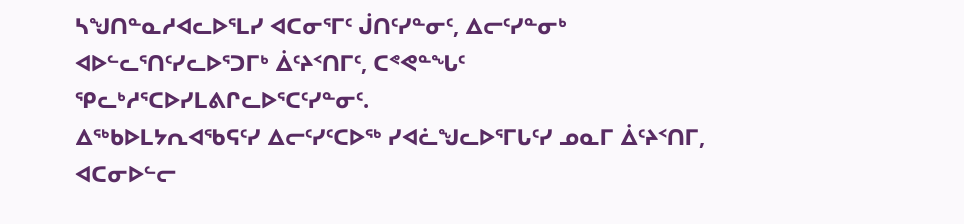ᓴᖑᑎᓐᓇᓱᐊᓚᐅᕐᒪᓯ ᐊᑕᓂᕐᒥᑦ ᒎᑎᑦᓯᓐᓂᑦ, ᐃᓕᑦᓯᓐᓂᒃ ᐊᐅᓪᓚᕐᑎᑦᓯᓚᐅᕐᑐᒥᒃ ᐄᑦᔨᑉᑎᒥᑦ, ᑕᕝᕙᓐᖓᑦ ᕿᓚᒃᓱᕐᑕᐅᓯᒪᕕᒋᓚᐅᕐᑕᑦᓯᓐᓂᑦ.
ᐃᖅᑲᐅᒪᔭᕆᐊᖃᕋᑦᓯ ᐃᓕᑦᓯᑦᑕᐅᖅ ᓯᐊᓛᖑᓚᐅᕐᒥᒐᑦᓯ ᓄᓇᒥ ᐄᑦᔨᑉᑎᒥ, ᐊᑕᓂᐅᓪᓕ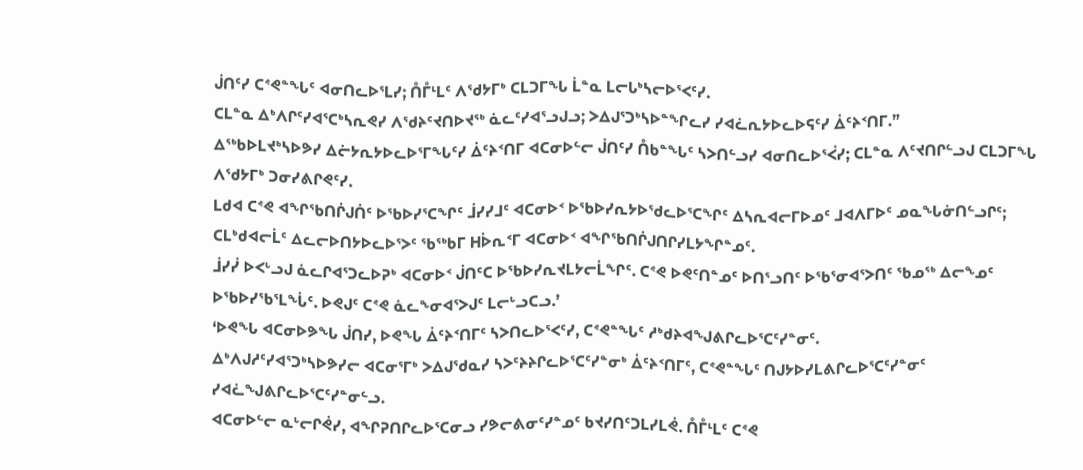ᒎᑎᑦᓯ ᑕᕝᕙᓐᖓᑦ ᐊᓂᑎᓚᐅᕐᒪᓯ; ᑍᒤᒻᒪᑦ ᐱᖁᔭᒥᒃ ᑕᒪᑐᒥᖓ ᒫᓐᓇ ᒪᓕᒐᒃᓴᓕᐅᕐᐸᑦᓯ.
ᑕᒪᓐᓇ ᐃᒃᐱᒋᑦᓯᐊᕐᑕᒃᓴᕆᕙᓯ ᐱᖁᔨᑦᔪᑎᐅᔪᖅ ᓈᓚᑦᓯᐊᕐᓗᒍᓗ; ᐳᐃᒍᕐᑐᒃᓴᐅᓐᖏᓚᓯ ᓯᐊᓛᕆᔭᐅᓚᐅᕋᑦᓯ ᐄᑦᔨᑉᑎᒥ.”
ᐃᖅᑲᐅᒪᔪᒃᓴᐅᕗᓯ ᐃᓖᔭᕆᔭᐅᓚᐅᕐᒥᖓᑦᓯ ᐄᑦᔨᑉᑎᒥ ᐊᑕᓂᐅᓪᓕ ᒎᑎᑦᓯ ᑍᑲᓐᖓᑦ ᓴᐳᑎᓪᓗᓯ ᐊᓂᑎᓚᐅᕐᐹᓯ; ᑕᒪᓐᓇ ᐱᑦᔪᑎᒋᓪᓗᒍ ᑕᒪᑐᒥᖓ ᐱᖁᔭᒥᒃ ᑐᓂᓯᕕᒋᕙᑦᓯ.
ᒪᑯᐊ ᑕᕝᕙ ᐊᖏᖃᑎᒌᒍᑏᑦ ᐅᖃᐅᓯᕐᑕᖏᑦ ᒨᓯᓯᒧᑦ ᐊᑕᓂᐅᑉ ᐅᖃᐅᓯᕆᔭᐅᖁᓚᐅᕐᑕᖏᑦ ᐃᓴᕆᐊᓕᒥᐅᓄᑦ ᒧᐊᐱᒥᐅᑦ ᓄᓇᖓᓃᑎᓪᓗᒋᑦ; ᑕᒪᒃᑯᐊᓕᒫᑦ ᐃᓚᓕᐅᑎᔭᐅᓚᐅᕐᐳᑦ ᖃᖅᑲᒥ ᕼᐆᕆᑉᒥ ᐊᑕᓂᐅᑉ ᐊᖏᖃᑎᒌᒍᑎᒋᓯᒪᔭᖏᓐᓄᑦ.
ᒨᓯᓰ ᐅᐸᒡᓗᒍ ᓈᓚᒋᐊᕐᑐᓚᐅᕈᒃ ᐊᑕᓂᐅᑉ ᒎᑎᑦᑕ ᐅᖃᐅᓯᕆᔪᒪᔭᓕᒫᖏᑦ. ᑕᕝᕙ ᐅᕙᑦᑎᓐᓄᑦ ᐅᑎᕐᓗᑎᑦ ᐅᖃᕐᓂᐊᕐᐳᑎᑦ ᖃᓄᖅ ᐃᓕᖕᓄᑦ ᐅᖃᐅᓯᖃᕐᒪᖔᑦ. ᐅᕙᒍᑦ ᑕᕝᕙ ᓈᓚᖕᓂᐊᕐᐳᒍᑦ ᒪᓕᒡᓗᑕᓗ.’
‘ᐅᕙᖓ ᐊᑕᓂᐅᕗᖓ ᒎᑎᓯ, ᐅᕙᖓ ᐄᑦᔨᑉᑎᒥᑦ ᓴᐳᑎᓚᐅᕐᐸᑦᓯ, ᑕᕝᕙᓐᖓᑦ ᓱᒃᑯᔨᐊᖑᕕᒋᓚᐅᕐᑕᑦᓯᓐᓂᑦ.
ᐃᒃᐱᒍᓱᑦᓯᐊᕐᑐᒃᓴᐅᕗᓯᓕ ᐊᑕᓂᕐᒥᒃ ᐳᐃᒍᖁᓇᓯ ᓴᐳᑦᔨᔨᒋᓚᐅᕐᑕᑦᓯᓐᓂᒃ ᐄᑦᔨᑉᑎᒥᑦ, ᑕᕝᕙᓐᖓᑦ ᑎᒍᔭᐅᓯᒪᕕᒋᓚᐅᕐᑕᑦᓯᓐᓂᑦ ᓯᐊᓛᖑᕕᒋᓚᐅᕐᑕᑦᓯᓐᓂᓪᓗ.
ᐊᑕᓂᐅᓪᓕ ᓇᒡᓕᒋᕚᓯ, ᐊᖏᕈᑎᒋᓚᐅᕐᑕᓂᓗ ᓯᕗᓕᕕᓂᑦᓯᓐᓄᑦ ᑲᔪᓯᑎᑦᑐᒪᓯᒪᕚ. ᑍᒤᒻᒪᑦ ᑕᕝᕙ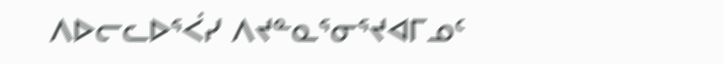ᐱᐅᓕᓚᐅᕐᐹᓯ ᐱᔪᓐᓇᕐᓂᕐᔪᐊᒥᓄᑦ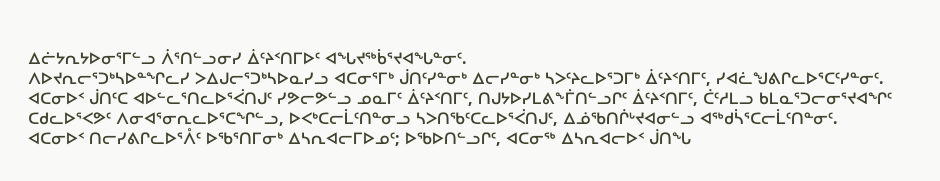ᐃᓖᔭᕆᔭᐅᓂᕐᒥᓪᓗ ᐲᕐᑎᓪᓗᓂᓯ ᐄᑦᔨᑉᑎᒥᐅᑦ ᐊᖓᔪᖅᑳᕐᔪᐊᖓᓐᓂᑦ.
ᐱᐅᔪᕆᓕᕐᑐᒃᓴᐅᓐᖏᓚᓯ ᐳᐃᒍᓕᕐᑐᒃᓴᐅᓇᓯᓗ ᐊᑕᓂᕐᒥᒃ ᒎᑎᑦᓯᓐᓂᒃ ᐃᓕᓯᓐᓂᒃ ᓴᐳᑦᔨᓚᐅᕐᑐᒥᒃ ᐄᑦᔨᑉᑎᒥᑦ, ᓯᐊᓛᖑᕕᒋᓚᐅᕐᑕᑦᓯᓐᓂᑦ.
ᐊᑕᓂᐅᑉ ᒎᑎᑦᑕ ᐊᐅᓪᓚᕐᑎᓚᐅᕐᐹᑎᒍᑦ ᓯᕗᓕᕗᓪᓗ ᓄᓇᒥᑦ ᐄᑦᔨᑉᑎᒥᑦ, ᑎᒍᔭᐅᓯᒪᕕᖕᒦᑎᓪᓗᒋᑦ ᐄᑦᔨᑉᑎᒥᑦ, ᑖᑦᓱᒪᓗ ᑲᒪᓇᕐᑐᓕᓂᕐᔪᐊᖏᑦ ᑕᑯᓚᐅᕐᐸᕗᑦ ᐱᓂᐊᕐᓂᕆᓚᐅᕐᑕᖏᓪᓗ, ᐅᐸᒃᑕᓕᒫᑦᑎᓐᓂᓗ ᓴᐳᑎᖃᑦᑕᓚᐅᕐᐹᑎᒍᑦ, ᐃᓅᖃᑎᒌᒡᔪᐊᓂᓪᓗ ᐊᖅᑯᓵᕐᑕᓕᒫᑦᑎᓐᓂᑦ.
ᐊᑕᓂᐅᑉ ᑎᓕᓯᕕᒋᓚᐅᕐᐰᑦ ᐅᖃᕐᑎᒥᓂᒃ ᐃᓴᕆᐊᓕᒥᐅᓄᑦ; ᐅᖃᐅᑎᓪᓗᒋᑦ, ᐊᑕᓂᖅ ᐃᓴᕆᐊᓕᐅᑉ ᒎᑎᖓ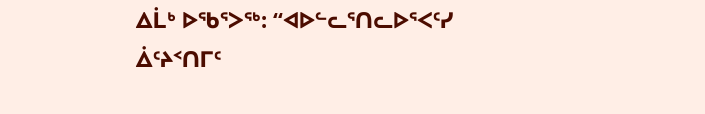ᐃᒫᒃ ᐅᖃᕐᐳᖅ: “ᐊᐅᓪᓚᕐᑎᓚᐅᕐᐸᑦᓯ ᐄᑦᔨᑉᑎᒥᑦ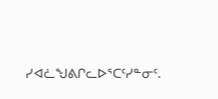ᓯᐊᓛᖑᕕᒋᓚᐅᕐᑕᑦᓯᓐᓂᑦ.